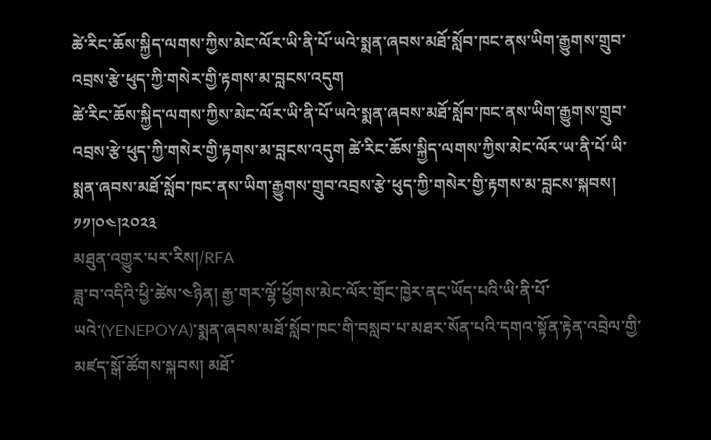ཚེ་རིང་ཆོས་སྐྱིད་ལགས་ཀྱིས་མེང་ལོར་ཡི་ནི་པོ་ཡའེ་སྨན་ཞབས་མཐོ་སློབ་ཁང་ནས་ཡིག་རྒྱུགས་གྲུབ་འབྲས་རྩེ་ཕུད་ཀྱི་གསེར་གྱི་རྟགས་མ་བླངས་འདུག
ཚེ་རིང་ཆོས་སྐྱིད་ལགས་ཀྱིས་མེང་ལོར་ཡི་ནི་པོ་ཡའེ་སྨན་ཞབས་མཐོ་སློབ་ཁང་ནས་ཡིག་རྒྱུགས་གྲུབ་འབྲས་རྩེ་ཕུད་ཀྱི་གསེར་གྱི་རྟགས་མ་བླངས་འདུག ཚེ་རིང་ཆོས་སྐྱིད་ལགས་ཀྱིས་མེང་ལོར་ཡ་ནི་པོ་ཡི་སྨན་ཞབས་མཐོ་སློབ་ཁང་ནས་ཡིག་རྒྱུགས་གྲུབ་འབྲས་རྩེ་ཕུད་ཀྱི་གསེར་གྱི་རྟགས་མ་བླངས་སྐབས། ༡༡།༠༤།༢༠༢༣
མཐུན་འགྱུར་པར་རིས།/RFA
ཟླ་བ་འདིའི་ཕྱི་ཚེས་༤ཉིན། རྒྱ་གར་ལྷོ་ཕྱོགས་མེང་ལོར་གྲོང་ཁྱེར་ནང་ཡོད་པའི་ཡི་ནི་པོ་ཡའེ་(YENEPOYA)་སྨན་ཞབས་མཐོ་སློབ་ཁང་གི་བསླབ་པ་མཐར་སོན་པའི་དགའ་སྟོན་རྟེན་འབྲེལ་གྱི་མཛད་སྒོ་ཚོགས་སྐབས། མཐོ་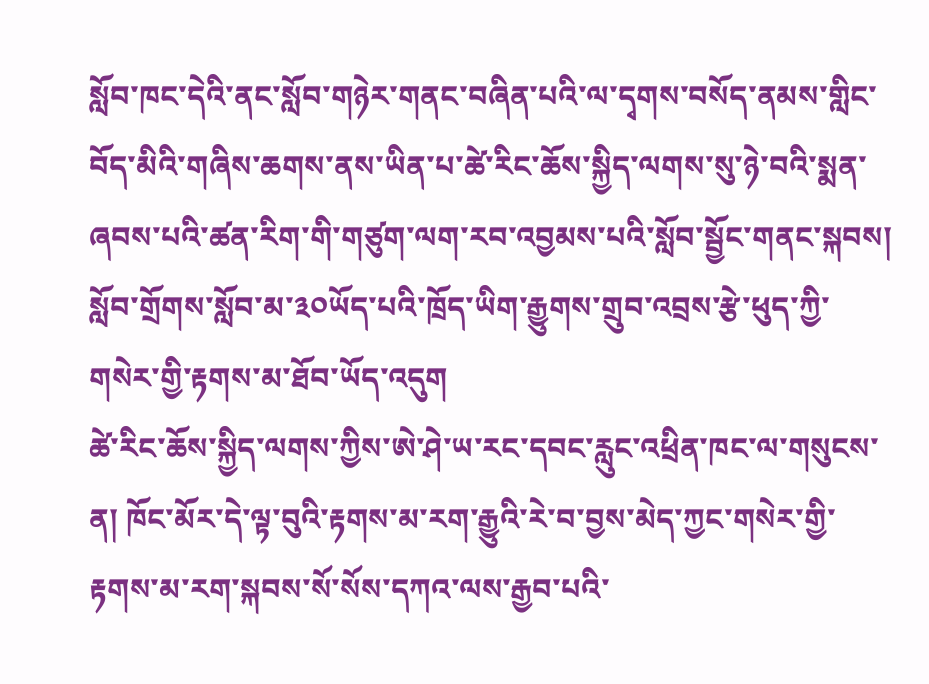སློབ་ཁང་དེའི་ནང་སློབ་གཉེར་གནང་བཞིན་པའི་ལ་དྭགས་བསོད་ནམས་གླིང་བོད་མིའི་གཞིས་ཆགས་ནས་ཡིན་པ་ཚེ་རིང་ཆོས་སྐྱིད་ལགས་སུ་ཉེ་བའི་སྨན་ཞབས་པའི་ཚན་རིག་གི་གཙུག་ལག་རབ་འབྱམས་པའི་སློབ་སྦྱོང་གནང་སྐབས། སློབ་གྲོགས་སློབ་མ་༣༠ཡོད་པའི་ཁྲོད་ཡིག་རྒྱུགས་གྲུབ་འབྲས་རྩེ་ཕུད་ཀྱི་གསེར་གྱི་རྟགས་མ་ཐོབ་ཡོད་འདུག
ཚེ་རིང་ཆོས་སྐྱིད་ལགས་ཀྱིས་ཨེ་ཤེ་ཡ་རང་དབང་རླུང་འཕྲིན་ཁང་ལ་གསུངས་ན། ཁོང་མོར་དེ་ལྟ་བུའི་རྟགས་མ་རག་རྒྱུའི་རེ་བ་བྱས་མེད་ཀྱང་གསེར་གྱི་རྟགས་མ་རག་སྐབས་སོ་སོས་དཀའ་ལས་རྒྱབ་པའི་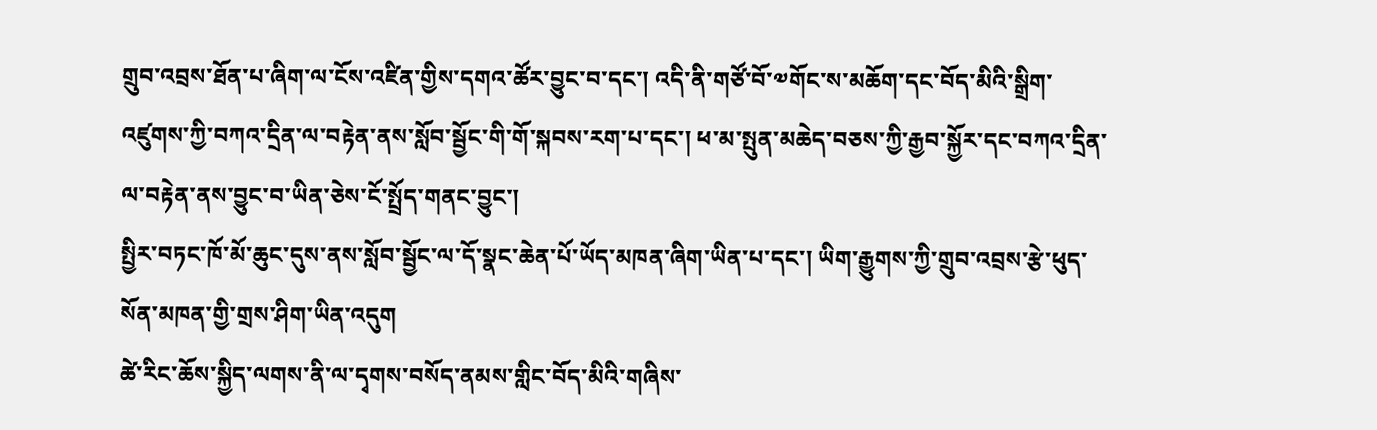གྲུབ་འབྲས་ཐོན་པ་ཞིག་ལ་ངོས་འཛིན་གྱིས་དགའ་ཚོར་བྱུང་བ་དང་། འདི་ནི་གཙོ་བོ་༧གོང་ས་མཆོག་དང་བོད་མིའི་སྒྲིག་འཛུགས་ཀྱི་བཀའ་དྲིན་ལ་བརྟེན་ནས་སློབ་སྦྱོང་གི་གོ་སྐབས་རག་པ་དང་། ཕ་མ་སྤུན་མཆེད་བཅས་ཀྱི་རྒྱབ་སྐྱོར་དང་བཀའ་དྲིན་ལ་བརྟེན་ནས་བྱུང་བ་ཡིན་ཅེས་ངོ་སྤྲོད་གནང་བྱུང་།
སྤྱིར་བཏང་ཁོ་མོ་ཆུང་དུས་ནས་སློབ་སྦྱོང་ལ་དོ་སྣང་ཆེན་པོ་ཡོད་མཁན་ཞིག་ཡིན་པ་དང་། ཡིག་རྒྱུགས་ཀྱི་གྲུབ་འབྲས་རྩེ་ཕུད་སོན་མཁན་གྱི་གྲས་ཤིག་ཡིན་འདུག
ཚེ་རིང་ཆོས་སྐྱིད་ལགས་ནི་ལ་དྭགས་བསོད་ནམས་གླིང་བོད་མིའི་གཞིས་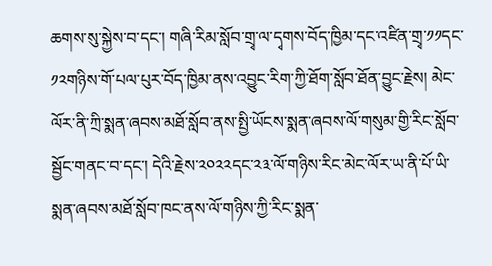ཆགས་སུ་སྐྱེས་བ་དང་། གཞི་རིམ་སློབ་གྲྭ་ལ་དྭགས་བོད་ཁྱིམ་དང་འཛིན་གྲྭ་༡༡དང་༡༢གཉིས་གོ་པལ་པུར་བོད་ཁྱིམ་ནས་འབྱུང་རིག་ཀྱི་ཐོག་སློབ་ཐོན་བྱུང་རྗེས། མེང་ལོར་ནི་ཀྲི་སྨན་ཞབས་མཐོ་སློབ་ནས་སྤྱི་ཡོངས་སྨན་ཞབས་ལོ་གསུམ་གྱི་རིང་སློབ་སྦྱོང་གནང་བ་དང་། དེའི་རྗེས་༢༠༢༢དང་༢༣་ལོ་གཉིས་རིང་མེང་ལོར་ཡ་ནི་པོ་ཡི་སྨན་ཞབས་མཐོ་སློབ་ཁང་ནས་ལོ་གཉིས་ཀྱི་རིང་སྨན་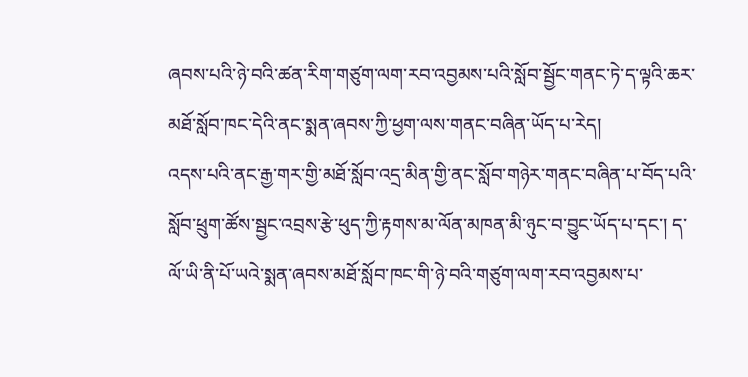ཞབས་པའི་ཉེ་བའི་ཚན་རིག་གཙུག་ལག་རབ་འབྱམས་པའི་སློབ་སྦྱོང་གནང་ཏེ་ད་ལྟའི་ཆར་མཐོ་སློབ་ཁང་དེའི་ནང་སྨན་ཞབས་ཀྱི་ཕྱག་ལས་གནང་བཞིན་ཡོད་པ་རེད།
འདས་པའི་ནང་རྒྱ་གར་གྱི་མཐོ་སློབ་འདྲ་མིན་གྱི་ནང་སློབ་གཉེར་གནང་བཞིན་པ་བོད་པའི་སློབ་ཕྲུག་ཚོས་སྦྱང་འབྲས་རྩེ་ཕུད་ཀྱི་རྟགས་མ་ལོན་མཁན་མི་ཉུང་བ་བྱུང་ཡོད་པ་དང་། ད་ལོ་ཡི་ནི་པོ་ཡའེ་སྨན་ཞབས་མཐོ་སློབ་ཁང་གི་ཉེ་བའི་གཙུག་ལག་རབ་འབྱམས་པ་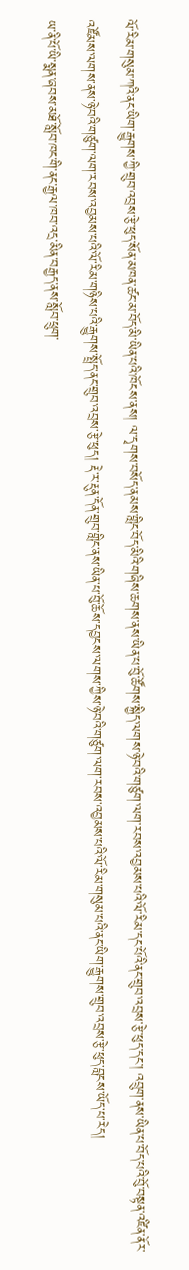ལོ་རིམ་གསུམ་ཀའི་ནང་ཡིག་རྒྱུགས་ཀྱི་གྲུབ་འབྲས་རྩེ་ཕུད་སོན་མཁན་ཚང་མ་བོད་མི་ཡིན་པའི་ཁོངས་ནས། ལ་དྭགས་བསོད་ནམས་གླིང་བོད་མིའི་གཞིས་ཆགས་ནས་ཡིན་པ་བོུ་ཚོགས་སྐྱིད་ལགས་ཉེ་བའི་གཙུག་ལག་རབས་འབྱམས་པའི་ལོ་རིམ་དང་པོའི་ནང་གྲུབ་འབྲས་རྩེ་ཕུད་དང་། འབྲུག་ནས་ཡིན་པ་བོད་པའི་བོུ་བསྟན་འཛིན་ནོར་འཛོམས་ལགས་ནས་ཉེ་བའི་གཙུག་ལག་རབས་འབྱམས་པའི་ལོ་རིམ་གཉིས་པའི་རྒྱུགས་སྤྲོད་ནང་གྲུབ་འབྲས་རྩེ་ཕུད། རྡེ་ར་རྡུན་དོན་གྲུབ་གླིང་ནས་ཡིན་པ་བོུ་ཆོས་དབྱངས་ལགས་ཀྱིས་ཉེ་བའི་གཙུག་ལག་རབས་འབྱམས་པའི་ལོ་རིམ་གསུམ་པའི་ནང་ཡིག་རྒྱུགས་གྲུབ་འབྲས་རྩེ་ཕུད་བླངས་ཡོད་པ་རེད།
ཡ་ནི་པོ་ཡི་སྨན་ཞབས་མཐོ་སློབ་ཁང་གི་ནང་རྒྱལ་ཁབ་འདྲ་མིན་བརྒྱད་ནས་སློབ་ཕྲུག་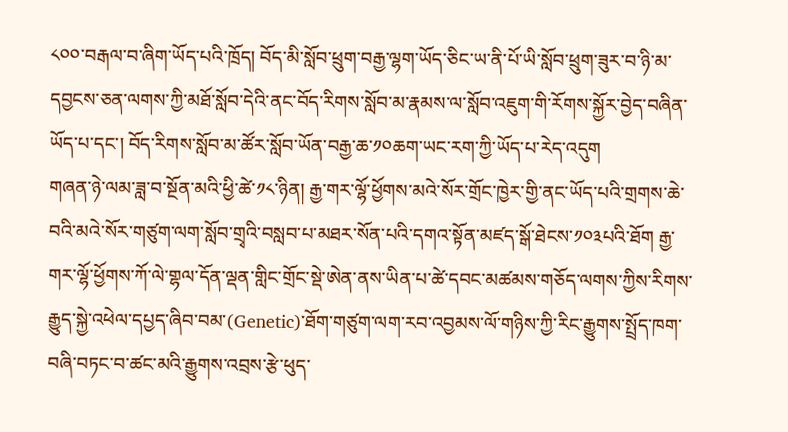༨༠༠་བརྒལ་བ་ཞིག་ཡོད་པའི་ཁྲོད། བོད་མི་སློབ་ཕྲུག་བརྒྱ་ལྷག་ཡོད་ཅིང་ཡ་ནི་པོ་ཡི་སློབ་ཕྲུག་ཟུར་བ་ཉི་མ་དབྱངས་ཅན་ལགས་ཀྱི་མཐོ་སློབ་དེའི་ནང་བོད་རིགས་སློབ་མ་རྣམས་ལ་སློབ་འཇུག་གི་རོགས་སྐྱོར་བྱེད་བཞིན་ཡོད་པ་དང་། བོད་རིགས་སློབ་མ་ཚོར་སློབ་ཡོན་བརྒྱ་ཆ་༡༠ཆག་ཡང་རག་ཀྱི་ཡོད་པ་རེད་འདུག
གཞན་ཉེ་ལམ་ཟླ་བ་སྔོན་མའི་ཕྱི་ཚེ་༡༨་ཉིན། རྒྱ་གར་ལྷོ་ཕྱོགས་མའེ་སོར་གྲོང་ཁྱེར་གྱི་ནང་ཡོད་པའི་གྲགས་ཆེ་བའི་མའེ་སོར་གཙུག་ལག་སློབ་གྲྭའི་བསླབ་པ་མཐར་སོན་པའི་དགའ་སྟོན་མཛད་སྒོ་ཐེངས་༡༠༣པའི་ཐོག རྒྱ་གར་ལྷོ་ཕྱོགས་ཀོ་ལེ་གྷལ་དོན་ལྡན་གླིང་གྲོང་སྡེ་ཨེན་ནས་ཡིན་པ་ཚེ་དབང་མཚམས་གཅོད་ལགས་ཀྱིས་རིགས་རྒྱུད་སྐྱེ་འཕེལ་དཔྱད་ཞིབ་བམ་(Genetic)་ཐོག་གཙུག་ལག་རབ་འབྱམས་ལོ་གཉིས་ཀྱི་རིང་རྒྱུགས་སྤྲོད་ཁག་བཞི་བཏང་བ་ཚང་མའི་རྒྱུགས་འབྲས་རྩེ་ཕུད་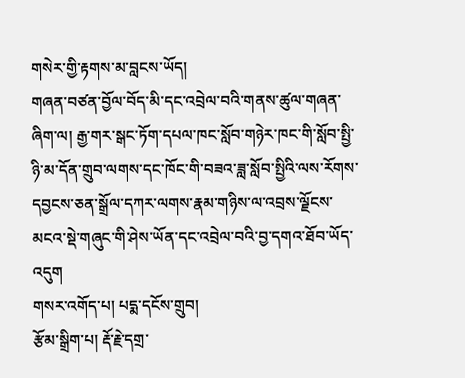གསེར་གྱི་རྟགས་མ་བླངས་ཡོད།
གཞན་བཙན་བྱོལ་བོད་མི་དང་འབྲེལ་བའི་གནས་ཚུལ་གཞན་ཞིག་ལ། རྒྱ་གར་སྒང་ཏོག་དཔལ་ཁང་སློབ་གཉེར་ཁང་གི་སློབ་སྤྱི་ཉི་མ་དོན་གྲུབ་ལགས་དང་ཁོང་གི་བཟའ་ཟླ་སློབ་སྤྱིའི་ལས་རོགས་དབྱངས་ཅན་སྒྲོལ་དཀར་ལགས་རྣམ་གཉིས་ལ་འབྲས་ལྗོངས་མངའ་སྡེ་གཞུང་གི་ཤེས་ཡོན་དང་འབྲེལ་བའི་བྱ་དགའ་ཐོབ་ཡོད་འདུག
གསར་འགོད་པ། པདྨ་དངོས་གྲུབ།
རྩོམ་སྒྲིག་པ། རྡོ་རྗེ་དགྲ་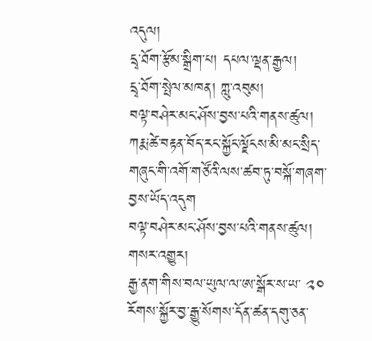འདུལ།
དྲྭ་ཐོག་རྩོམ་སྒྲིག་པ། དཔལ་ལྡན་རྒྱལ།
དྲྭ་ཐོག་སྤེལ་མཁན། ཀླུ་འབུམ།
བལྟ་བཤེར་མང་ཤོས་བྱས་པའི་གནས་ཚུལ།
ཀརྨ་ཚེ་བརྟན་བོད་རང་སྐྱོང་ལྗོངས་མི་མང་སྲིད་གཞུང་གི་འགོ་གཙོའི་ལས་ཚབ་ཏུ་བསྐོ་གཞག་བྱས་ཡོད་འདུག
བལྟ་བཤེར་མང་ཤོས་བྱས་པའི་གནས་ཚུལ།
གསར་འགྱུར།
རྒྱ་ནག་གིས་བལ་ཡུལ་ལ་ཨ་སྒོར་ས་ཡ་ ༢༠ རོགས་སྐྱོར་བྱ་རྒྱུ་སོགས་དོན་ཚན་དགུ་ཅན་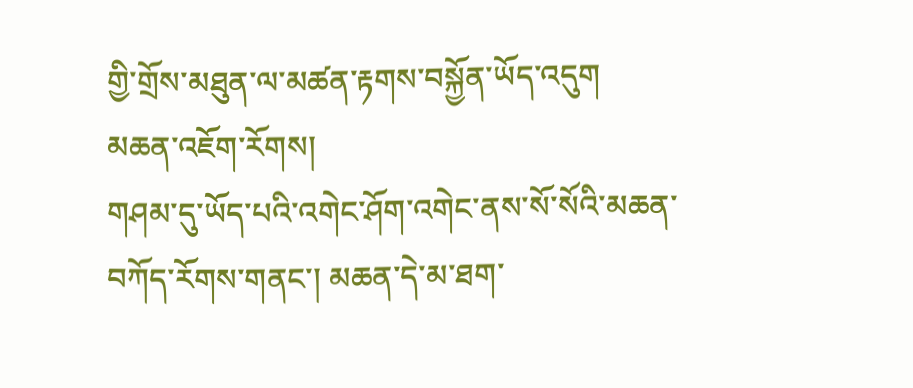གྱི་གྲོས་མཐུན་ལ་མཚན་རྟགས་བསྐྱོན་ཡོད་འདུག
མཆན་འཇོག་རོགས།
གཤམ་དུ་ཡོད་པའི་འགེང་ཤོག་འགེང་ནས་སོ་སོའི་མཆན་བཀོད་རོགས་གནང་། མཆན་དེ་མ་ཐག་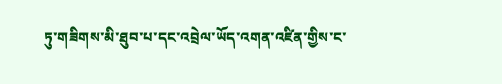ཏུ་གཟིགས་མི་ཐུབ་པ་དང་འབྲེལ་ཡོད་འགན་འཛིན་གྱིས་ང་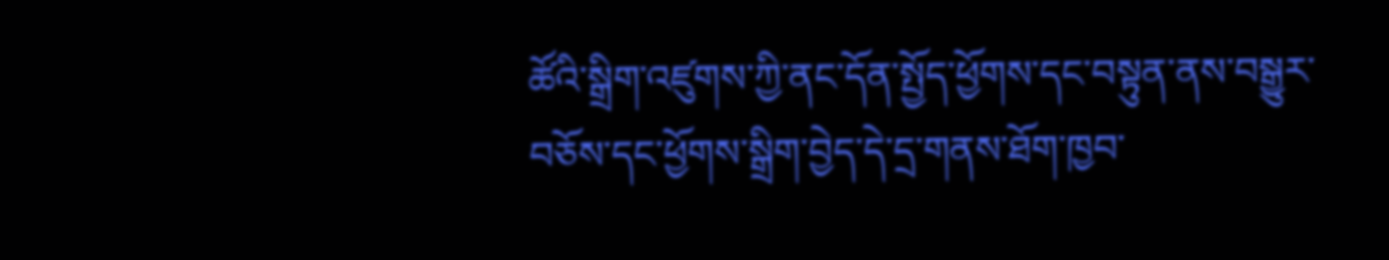ཚོའི་སྒྲིག་འཛུགས་ཀྱི་ནང་དོན་སྤྱོད་ཕྱོགས་དང་བསྟུན་ནས་བསྒྱུར་བཅོས་དང་ཕྱོགས་སྒྲིག་བྱེད་དེ་དྲ་གནས་ཐོག་ཁྱབ་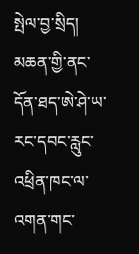སྤེལ་བྱ་སྲིད། མཆན་གྱི་ནང་དོན་ཐད་ཨེ་ཤེ་ཡ་རང་དབང་རླུང་འཕྲིན་ཁང་ལ་འགན་གང་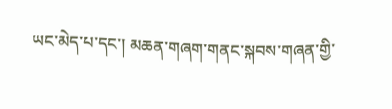ཡང་མེད་པ་དང་། མཆན་གཞག་གནང་སྐབས་གཞན་གྱི་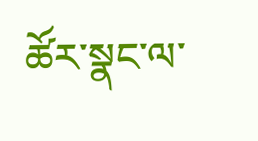ཚོར་སྣང་ལ་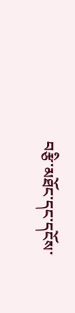བརྩི་མཐོང་དང་དངོས་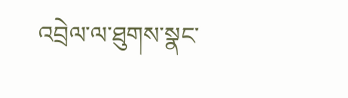འབྲེལ་ལ་ཐུགས་སྣང་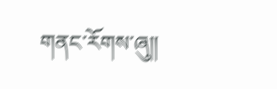གནང་རོགས་ཞུ༎